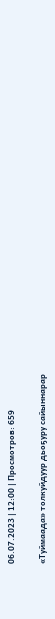06.07.2023 | 12:00 | Просмотров: 659

«Туймаада» толкуйдуур дьоҕуру сайыннарар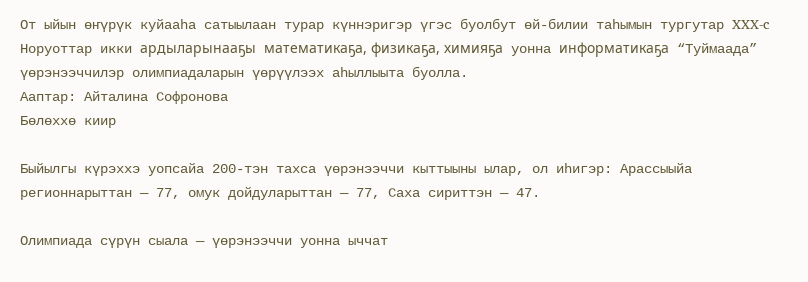От ыйын өҥүрүк куйааһа сатыылаан турар күннэригэр үгэс буолбут өй-билии таһымын тургутар XXX-c Норуоттар икки ардыларынааҕы математикаҕа, физикаҕа, химияҕа уонна информатикаҕа “Туймаада” үөрэнээччилэр олимпиадаларын үөрүүлээх аһыллыыта буолла.
Ааптар: Айталина Софронова
Бөлөххө киир

Быйылгы күрэххэ уопсайа 200-тэн тахса үөрэнээччи кыттыыны ылар, ол иһигэр: Арассыыйа регионнарыттан — 77, омук дойдуларыттан — 77, Саха сириттэн — 47.

Олимпиада сүрүн сыала — үөрэнээччи уонна ыччат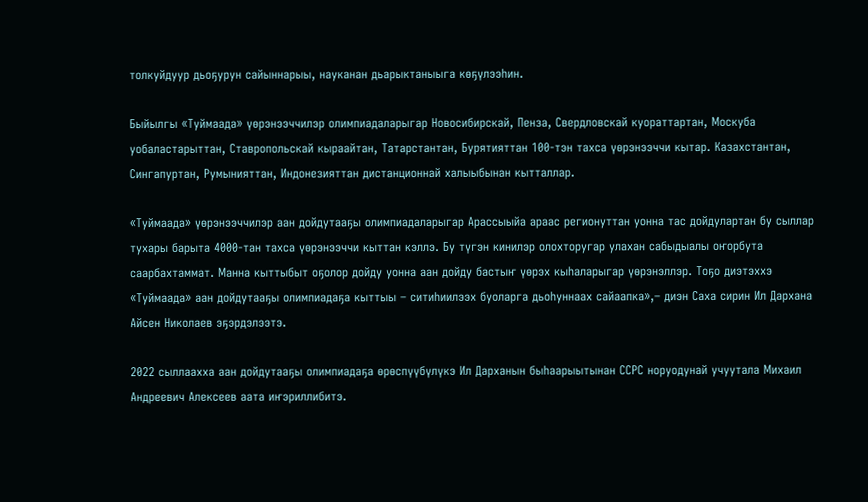толкуйдуур дьоҕурун сайыннарыы, науканан дьарыктаныыга көҕүлээһин.

Быйылгы «Туймаада» үөрэнээччилэр олимпиадаларыгар Новосибирскай, Пенза, Свердловскай куораттартан, Москуба уобаластарыттан, Ставропольскай кыраайтан, Татарстантан, Бурятияттан 100-тэн тахса үөрэнээччи кытар. Казахстантан, Сингапуртан, Румынияттан, Индонезияттан дистанционнай халыыбынан кытталлар.

«Туймаада» үөрэнээччилэр аан дойдутааҕы олимпиадаларыгар Арассыыйа араас регионуттан уонна тас дойдулартан бу сыллар тухары барыта 4000-тан тахса үөрэнээччи кыттан кэллэ. Бу түгэн кинилэр олохторугар улахан сабыдыалы оҥорбута саарбахтаммат. Манна кыттыбыт оҕолор дойду уонна аан дойду бастыҥ үөрэх кыһаларыгар үөрэнэллэр. Тоҕо диэтэххэ «Туймаада» аан дойдутааҕы олимпиадаҕа кыттыы – ситиһиилээх буоларга дьоһуннаах сайаапка»,– диэн Саха сирин Ил Дархана Айсен Николаев эҕэрдэлээтэ.

2022 сыллаахха аан дойдутааҕы олимпиадаҕа өрөспүүбүлүкэ Ил Дарханын быһаарыытынан ССРС норуодунай учуутала Михаил Андреевич Алексеев аата иҥэриллибитэ.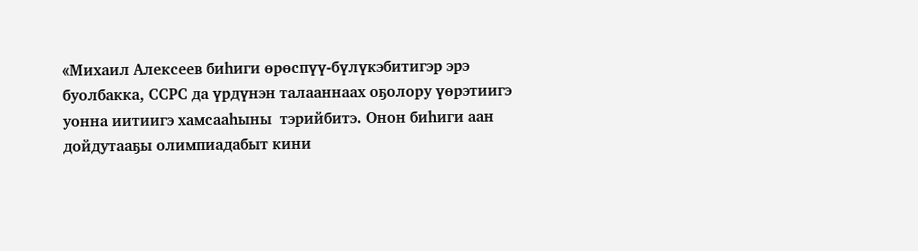«Михаил Алексеев биһиги өрөспүү-бүлүкэбитигэр эрэ буолбакка, ССРС да үрдүнэн талааннаах оҕолору үөрэтиигэ уонна иитиигэ хамсааһыны  тэрийбитэ. Онон биһиги аан дойдутааҕы олимпиадабыт кини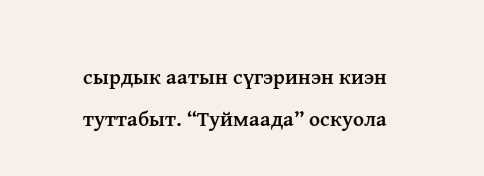сырдык аатын сүгэринэн киэн туттабыт. “Туймаада” оскуола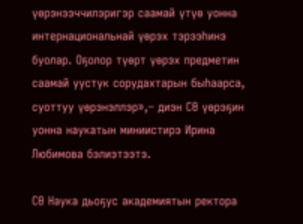үөрэнээччилэригэр саамай үтүө уонна интернациональнай үөрэх тэрээһинэ буолар. Оҕолор түөрт үөрэх предметин саамай уустук сорудахтарын быһаарса, суоттуу үөрэнэллэр»,– диэн СӨ үөрэҕин уонна наукатын миниистирэ Ирина Любимова бэлиэтээтэ.

СӨ Наука дьоҕус академиятын ректора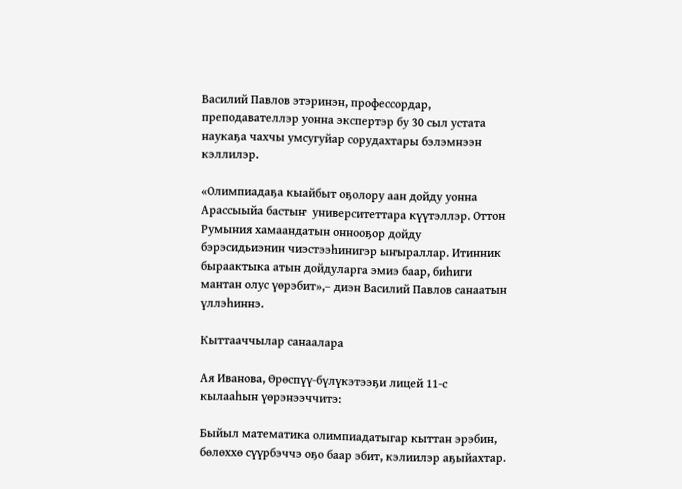Василий Павлов этэринэн, профессордар, преподавателлэр уонна экспертэр бу 30 сыл устата наукаҕа чахчы умсугуйар сорудахтары бэлэмнээн кэллилэр.

«Олимпиадаҕа кыайбыт оҕолору аан дойду уонна Арассыыйа бастыҥ  университеттара күүтэллэр. Оттон Румыния хамаандатын оннооҕор дойду бэрэсидьиэнин чиэстээһинигэр ыҥыраллар. Итинник быраактыка атын дойдуларга эмиэ баар, биһиги мантан олус үөрэбит»,– диэн Василий Павлов санаатын үллэһиннэ.

Кыттааччылар санаалара

Ая Иванова, Өрөспүү-бүлүкэтээҕи лицей 11-с кылааһын үөрэнээччитэ:

Быйыл математика олимпиадатыгар кыттан эрэбин, бөлөххө сүүрбэччэ оҕо баар эбит, кэлиилэр аҕыйахтар.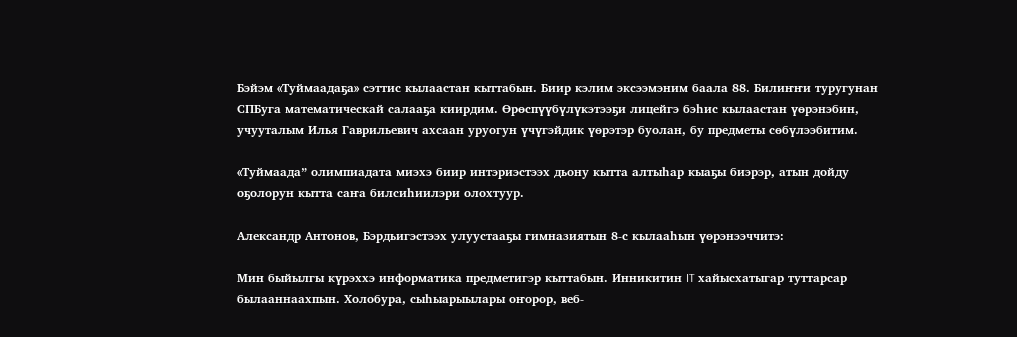Бэйэм «Туймаадаҕа» сэттис кылаастан кыттабын. Биир кэлим эксээмэним баала 88. Билиҥҥи туругунан СПБуга математическай салааҕа киирдим. Өрөспүүбүлүкэтээҕи лицейгэ бэһис кылаастан үөрэнэбин, учууталым Илья Гаврильевич ахсаан уруогун үчүгэйдик үөрэтэр буолан, бу предметы сөбүлээбитим.

«Туймаада” олимпиадата миэхэ биир интэриэстээх дьону кытта алтыһар кыаҕы биэрэр, атын дойду оҕолорун кытта саҥа билсиһиилэри олохтуур.

Александр Антонов, Бэрдьигэстээх улуустааҕы гимназиятын 8-с кылааһын үөрэнээччитэ:

Мин быйылгы күрэххэ информатика предметигэр кыттабын. Инникитин IT хайысхатыгар туттарсар былааннаахпын. Холобура, сыһыарыылары оҥорор, веб-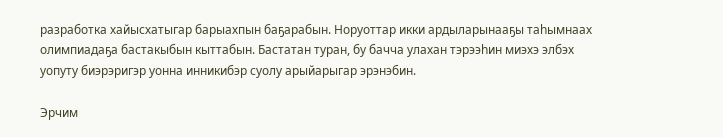разработка хайысхатыгар барыахпын баҕарабын. Норуоттар икки ардыларынааҕы таһымнаах олимпиадаҕа бастакыбын кыттабын. Бастатан туран, бу бачча улахан тэрээһин миэхэ элбэх уопуту биэрэригэр уонна инникибэр суолу арыйарыгар эрэнэбин.

Эрчим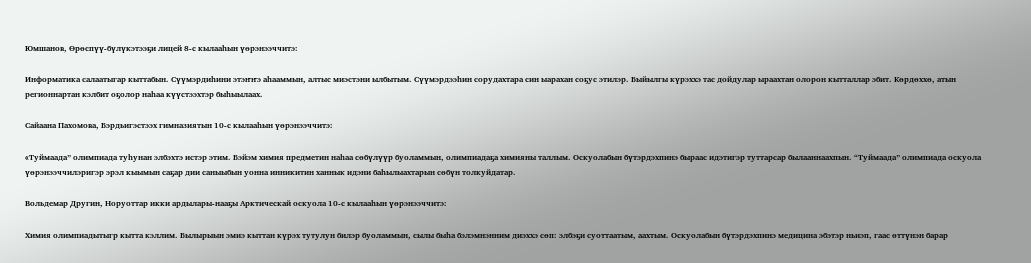Юмшанов, Өрөспүү-бүлүкэтээҕи лицей 8-с кылааһын үөрэнээччитэ:

Информатика салаатыгар кыттабын. Сүүмэрдиһини этэҥҥэ аһааммын, алтыс миэстэни ылбытым. Сүүмэрдээһин сорудахтара син ыарахан соҕус этилэр. Быйылгы күрэххэ тас дойдулар ыраахтан олорон кытталлар эбит. Көрдөххө, атын регионнартан кэлбит оҕолор наһаа күүстээхтэр быһыылаах.

Сайаана Пахомова, Бэрдьигэстээх гимназиятын 10-с кылааһын үөрэнээччитэ:

«Туймаада” олимпиада туһунан элбэхтэ истэр этим. Бэйэм химия предметин наһаа сөбүлүүр буоламмын, олимпиадаҕа химияны таллым. Оскуолабын бүтэрдэхпинэ быраас идэтигэр туттарсар былааннаахпын. “Туймаада” олимпиада оскуола үөрэнээччилэригэр эрэл кыымын саҕар дии саныыбын уонна инникитин ханнык идэни баһылыахтарын сөбүн толкуйдатар.

Вольдемар Другин, Норуоттар икки ардылары-нааҕы Арктическай оскуола 10-с кылааһын үөрэнээччитэ:

Химия олимпиадытыгр кытта кэллим. Былырыын эмиэ кыттан күрэх тутулун билэр буоламмын, сылы быһа бэлэмнэнним диэххэ сөп: элбэҕи суоттаатым, аахтым. Оскуолабын бүтэрдэхпинэ медицина эбэтэр ньиэп, гаас өттүнэн барар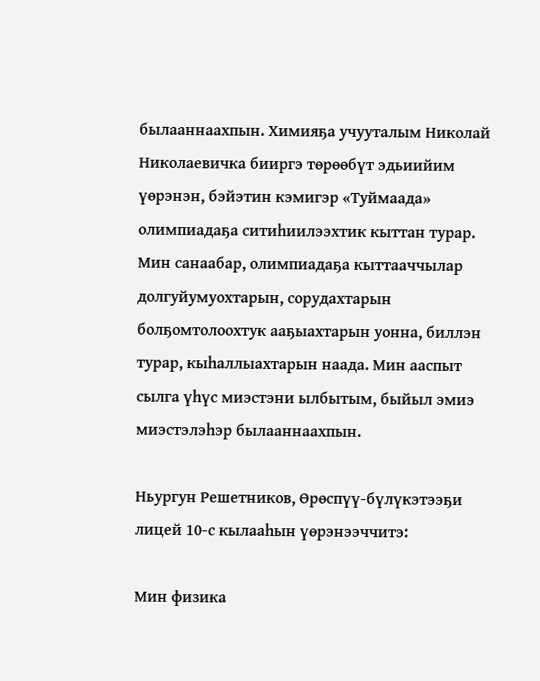былааннаахпын. Химияҕа учууталым Николай Николаевичка бииргэ төрөөбүт эдьиийим үөрэнэн, бэйэтин кэмигэр «Туймаада» олимпиадаҕа ситиһиилээхтик кыттан турар.
Мин санаабар, олимпиадаҕа кыттааччылар долгуйумуохтарын, сорудахтарын болҕомтолоохтук ааҕыахтарын уонна, биллэн турар, кыһаллыахтарын наада. Мин ааспыт сылга үһүс миэстэни ылбытым, быйыл эмиэ миэстэлэһэр былааннаахпын.

Ньургун Решетников, Өрөспүү-бүлүкэтээҕи лицей 10-с кылааһын үөрэнээччитэ:

Мин физика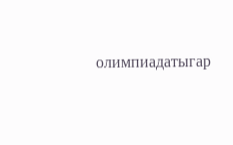олимпиадатыгар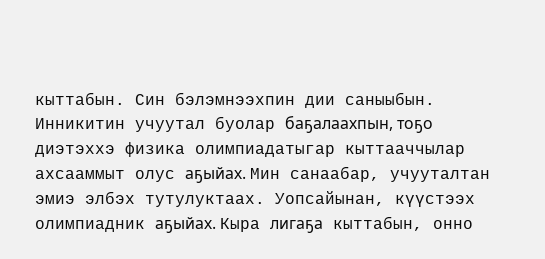кыттабын. Син бэлэмнээхпин дии саныыбын. Инникитин учуутал буолар баҕалаахпын, тоҕо диэтэххэ физика олимпиадатыгар кыттааччылар ахсааммыт олус аҕыйах. Мин санаабар, учууталтан эмиэ элбэх тутулуктаах. Уопсайынан, күүстээх олимпиадник аҕыйах. Кыра лигаҕа кыттабын, онно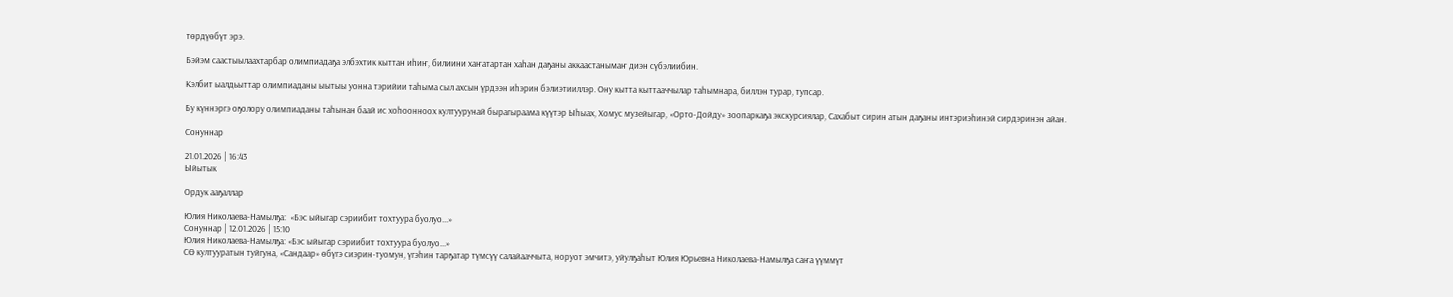төрдүөбүт эрэ.

Бэйэм саастыылаахтарбар олимпиадаҕа элбэхтик кыттан иһиҥ, билиини хаҥатартан хаһан даҕаны аккаастанымаҥ диэн сүбэлиибин.

Кэлбит ыалдьыттар олимпиаданы ыытыы уонна тэрийии таһыма сыл ахсын үрдээн иһэрин бэлиэтииллэр. Ону кытта кыттааччылар таһымнара, биллэн турар, тупсар.

Бу күннэргэ оҕолору олимпиаданы таһынан баай ис хоһоонноох култуурунай бырагыраама күүтэр Ыһыах, Хомус музейыгар, «Орто-Дойду» зоопаркаҕа экскурсиялар, Сахабыт сирин атын даҕаны интэриэһинэй сирдэринэн айан.

Сонуннар

21.01.2026 | 16:43
Ыйытык

Ордук ааҕаллар

Юлия Николаева-Намылҕа:  «Бэс ыйыгар сэриибит тохтуура буолуо...»
Сонуннар | 12.01.2026 | 15:10
Юлия Николаева-Намылҕа: «Бэс ыйыгар сэриибит тохтуура буолуо...»
СӨ култууратын туйгуна, «Сандаар» өбүгэ сиэрин-туомун, үгэһин тарҕатар түмсүү салайааччыта, норуот эмчитэ, уйулҕаһыт Юлия Юрьевна Николаева-Намылҕа саҥа үүммүт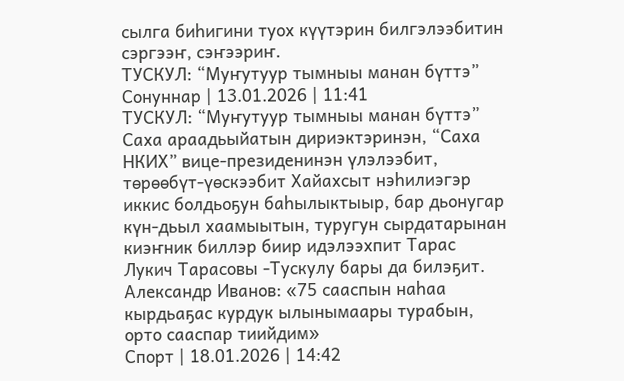сылга биһигини туох күүтэрин билгэлээбитин сэргээҥ, сэҥээриҥ.
ТУСКУЛ: “Муҥутуур тымныы манан бүттэ”
Сонуннар | 13.01.2026 | 11:41
ТУСКУЛ: “Муҥутуур тымныы манан бүттэ”
Саха араадьыйатын дириэктэринэн, “Саха НКИХ” вице-президенинэн үлэлээбит, төрөөбүт-үөскээбит Хайахсыт нэһилиэгэр иккис болдьоҕун баһылыктыыр, бар дьонугар күн-дьыл хаамыытын, туругун сырдатарынан киэҥник биллэр биир идэлээхпит Тарас Лукич Тарасовы -Тускулу бары да билэҕит.
Александр Иванов: «75 сааспын наһаа кырдьаҕас курдук ылынымаары турабын, орто сааспар тиийдим»
Спорт | 18.01.2026 | 14:42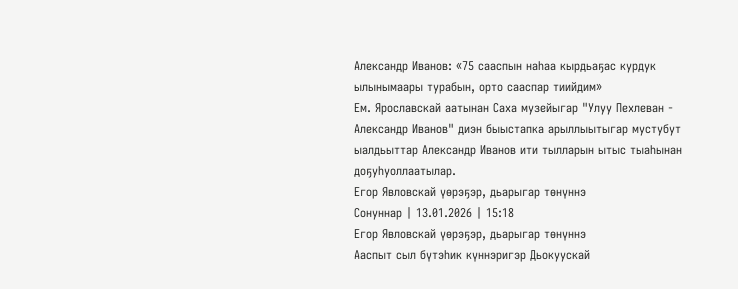Александр Иванов: «75 сааспын наһаа кырдьаҕас курдук ылынымаары турабын, орто сааспар тиийдим»
Ем. Ярославскай аатынан Саха музейыгар "Улуу Пехлеван - Александр Иванов" диэн быыстапка арыллыытыгар мустубут ыалдьыттар Александр Иванов ити тылларын ытыс тыаһынан доҕуһуоллаатылар.
Егор Явловскай үөрэҕэр, дьарыгар төнүннэ
Сонуннар | 13.01.2026 | 15:18
Егор Явловскай үөрэҕэр, дьарыгар төнүннэ
Ааспыт сыл бүтэһик күннэригэр Дьокуускай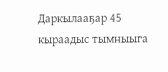Даркылааҕар 45 кыраадыс тымныыга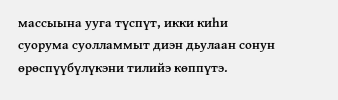массыына ууга түспүт, икки киһи суорума суолламмыт диэн дьулаан сонун өрөспүүбүлүкэни тилийэ көппүтэ.